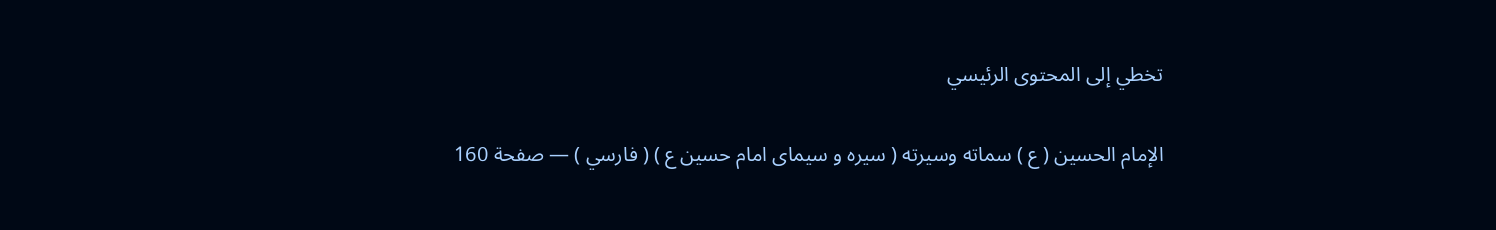تخطي إلى المحتوى الرئيسي

الإمام الحسين ( ع ) سماته وسيرته ( سيره و سيماى امام حسين ع ) ( فارسي ) — صفحة 160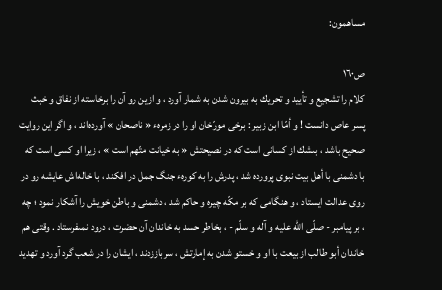مساهمون:

ص١٦٠
كلام را تشجيع و تأييد و تحريك به بيرون شدن به شمار آورد ، و ازين رو آن را برخاسته از نفاق و خبث پسر عاص دانست ! و أمّا ابن زبير : برخى مورّخان او را در زمرهء « ناصحان » آورده‌اند ، و اگر اين روايت صحيح باشد ، بىشك از كسانى است كه در نصيحتش « به خيانت متّهم است » ، زيرا او كسى است كه با دشمنى با أهل بيت نبوى پرورده شد ، پدرش را به كورهء جنگ جمل در افكند ، با خاله‌اش عايشه رو در روى عدالت ايستاد ، و هنگامى كه بر مكّه چيره و حاكم شد ، دشمنى و باطن خويش را آشكار نمود ؛ چه ، بر پيامبر - صلّى اللّه عليه و آله و سلّم - ، بخاطر حسد به خاندان آن حضرت ، درود نمىفرستاد . وقتى هم خاندان أبو طالب از بيعت با او و خستو شدن به إمارتش ، سرباززدند ، ايشان را در شعب گرد آورد و تهديد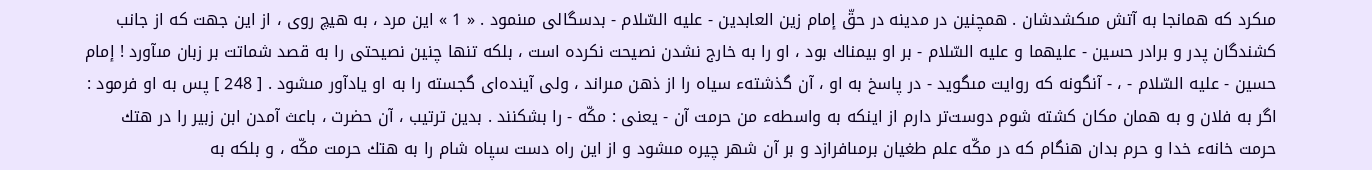مىكرد كه همانجا به آتش مىكشدشان . همچنين در مدينه در حقّ إمام زين العابدين - عليه السّلام - بدسگالى مىنمود . « 1 » اين مرد ، به هيچ روى ، از اين جهت كه از جانب كشندگان پدر و برادر حسين - عليهما و عليه السّلام - بر او بيمناك بود ، او را به خارج نشدن نصيحت نكرده است ، بلكه تنها چنين نصيحتى را به قصد شماتت بر زبان مىآورد ! إمام حسين - عليه السّلام - ، - آنگونه كه روايت مىگويد - در پاسخ به او ، آن گذشتهء سياه را از ذهن مىراند ، ولى آينده‌اى گجسته را به او يادآور مىشود . [ 248 ] پس به او فرمود : اگر به فلان و به همان مكان كشته شوم دوست‌تر دارم از اينكه به واسطهء من حرمت آن - يعنى : مكّه - را بشكنند . بدين ترتيب ، آن حضرت ، باعث آمدن ابن زبير را در هتك حرمت خانهء خدا و حرم بدان هنگام كه در مكّه علم طغيان برمىافرازد و بر آن شهر چيره مىشود و از اين راه دست سپاه شام را به هتك حرمت مكّه ، و بلكه به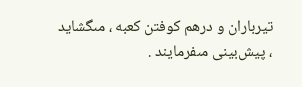تيرباران و درهم كوفتن كعبه ، مىگشايد ، پيش‌بينى مىفرمايند .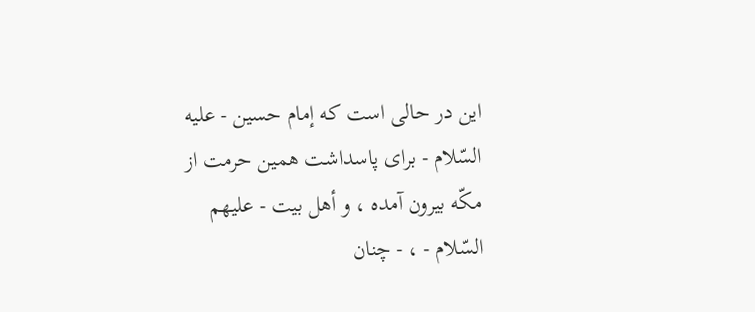اين در حالى است كه إمام حسين - عليه السّلام - براى پاسداشت همين حرمت از مكّه بيرون آمده ، و أهل بيت - عليهم السّلام - ، - چنان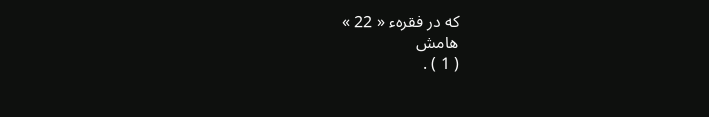كه در فقرهء « 22 »
هامش
( 1 ) .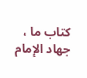كتاب ما ، جهاد الإمام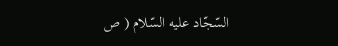السّجّاد عليه السّلام ( ص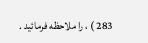283 ) ، را ملاحظه فرمائيد .